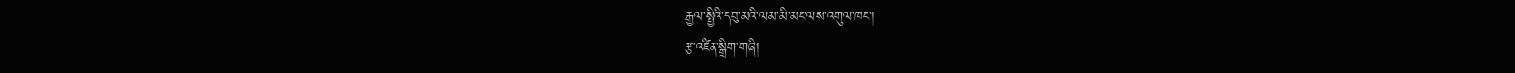རྒྱལ་སྤྱིའི་དབུ་མའི་ལམ་མི་མང་ལས་འགུལ་ཁང་།
རྩ་འཛིན་སྒྲིག་གཞི།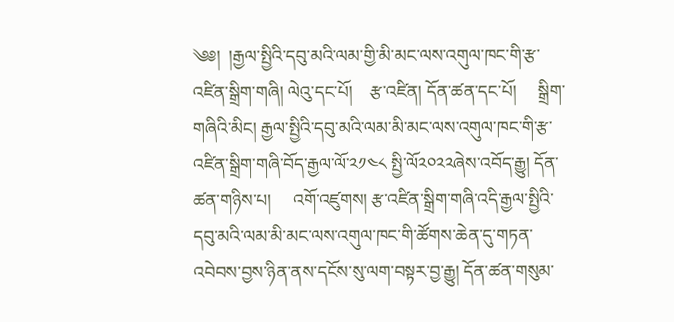༄༅།  །རྒྱལ་སྤྱིའི་དབུ་མའི་ལམ་གྱི་མི་མང་ལས་འགུལ་ཁང་གི་རྩ་འཛིན་སྒྲིག་གཞི། ལེའུ་དང་པོ།    རྩ་འཛིན། དོན་ཚན་དང་པོ།     སྒྲིག་གཞིའི་མིང། རྒྱལ་སྤྱིའི་དབུ་མའི་ལམ་མི་མང་ལས་འགུལ་ཁང་གི་རྩ་འཛིན་སྒྲིག་གཞི་བོད་རྒྱལ་ལོ་༢༡༤༨ སྤྱི་ལོ༢༠༢༢ཞེས་འབོད་རྒྱུ། དོན་ཚན་གཉིས་པ།     འགོ་འཛུགས། རྩ་འཛིན་སྒྲིག་གཞི་འདི་རྒྱལ་སྤྱིའི་དབུ་མའི་ལམ་མི་མང་ལས་འགུལ་ཁང་གི་ཚོགས་ཆེན་དུ་གཏན་ འབེབས་བྱས་ཉིན་ནས་དངོས་སུ་ལག་བསྟར་བྱ་རྒྱུ། དོན་ཚན་གསུམ་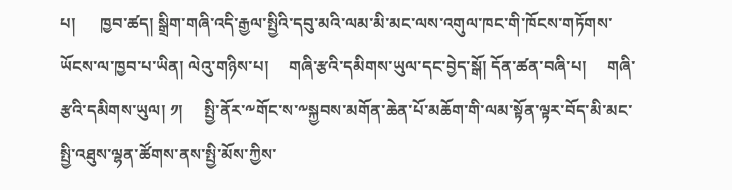པ།      ཁྱབ་ཚད། སྒྲིག་གཞི་འདི་རྒྱལ་སྤྱིའི་དབུ་མའི་ལམ་མི་མང་ལས་འགུལ་ཁང་གི་ཁོངས་གཏོགས་ཡོངས་ལ་ཁྱབ་པ་ཡིན། ལེའུ་གཉིས་པ།     གཞི་རྩའི་དམིགས་ཡུལ་དང་བྱེད་སྒོ། དོན་ཚན་བཞི་པ།     གཞི་རྩའི་དམིགས་ཡུལ། ༡།     སྤྱི་ནོར་༸གོང་ས་༸སྐྱབས་མགོན་ཆེན་པོ་མཆོག་གི་ལམ་སྟོན་ལྟར་བོད་མི་མང་སྤྱི་འཐུས་ལྷན་ཚོགས་ནས་སྤྱི་མོས་ཀྱིས་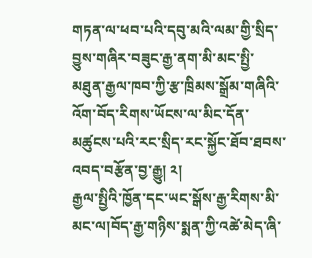གཏན་ལ་ཕབ་པའི་དབུ་མའི་ལམ་གྱི་སྲིད་བྱུས་གཞིར་བཟུང་རྒྱ་ནག་མི་མང་སྤྱི་མཐུན་རྒྱལ་ཁབ་ཀྱི་རྩ་ཁྲིམས་སྒྲོམ་གཞིའི་འོག་བོད་རིགས་ཡོངས་ལ་མིང་དོན་མཚུངས་པའི་རང་སྲིད་རང་སྐྱོང་ཐོབ་ཐབས་འབད་བརྩོན་བྱ་རྒྱུ། ༢།                              རྒྱལ་སྤྱིའི་ཁྱོན་དང་ཡང་སྒོས་རྒྱ་རིགས་མི་མང་ལ།བོད་རྒྱ་གཉིས་སྨན་ཀྱི་འཚེ་མེད་ཞི་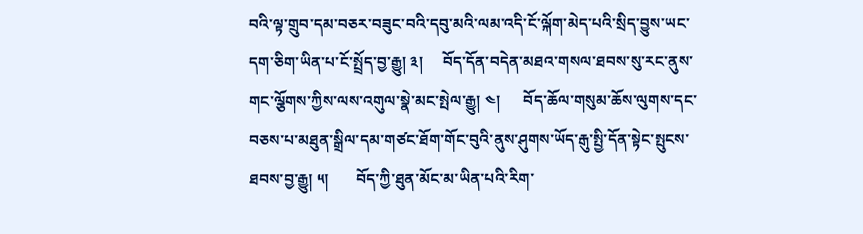བའི་ལྟ་གྲུབ་དམ་བཅར་བཟུང་བའི་དབུ་མའི་ལམ་འདི་ངོ་ལྐོག་མེད་པའི་སྲིད་བྱུས་ཡང་དག་ཅིག་ཡིན་པ་ངོ་སྤྲོད་བྱ་རྒྱུ། ༣།     བོད་དོན་བདེན་མཐའ་གསལ་ཐབས་སུ་རང་ནུས་གང་ལྕོགས་ཀྱིས་ལས་འགུལ་སྣེ་མང་སྤེལ་རྒྱུ། ༤།      བོད་ཆོལ་གསུམ་ཆོས་ལུགས་དང་བཅས་པ་མཐུན་སྒྲིལ་དམ་གཙང་ཐོག་གོང་བུའི་ནུས་ཤུགས་ཡོད་རྒུ་སྤྱི་དོན་སྟེང་སྤུངས་ཐབས་བྱ་རྒྱུ། ༥།       བོད་ཀྱི་ཐུན་མོང་མ་ཡིན་པའི་རིག་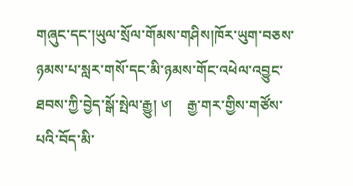གཞུང་དང་།ཡུལ་སྲོལ་གོམས་གཤིས།ཁོར་ཡུག་བཅས་ཉམས་པ་སླར་གསོ་དང་མི་ཉམས་གོང་འཕེལ་འབྱུང་ཐབས་ཀྱི་བྱེད་སྒོ་སྤེལ་རྒྱུ། ༦།    རྒྱ་གར་གྱིས་གཙོས་པའི་བོད་མི་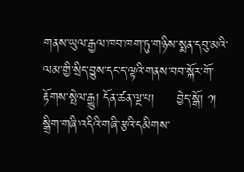གནས་ཡུལ་རྒྱལ་ཁབ་ཁག་ཏུ་གཉིས་སྨན་དབུ་མའི་ལམ་གྱི་སྲིད་བྱུས་དང་ད་ལྟའི་གནས་བབ་སྐོར་གོ་རྟོགས་སྤེལ་རྒྱུ། དོན་ཚན་ལྔ་པ།     བྱེད་སྒོ། ༡།       སྒྲིག་གཞི་འདིའི་གཞི་རྩའི་དམིགས་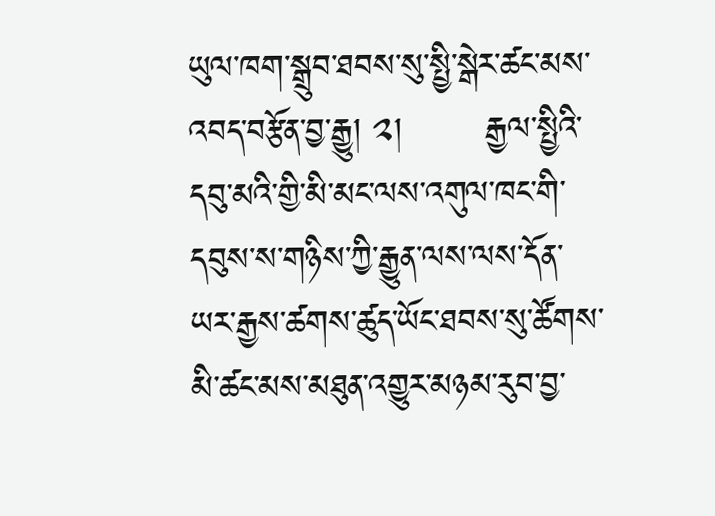ཡུལ་ཁག་སྒྲུབ་ཐབས་སུ་སྤྱི་སྒེར་ཚང་མས་འབད་བརྩོན་བྱ་རྒྱུ། ༢།       རྒྱལ་སྤྱིའི་དབུ་མའི་གྱི་མི་མང་ལས་འགུལ་ཁང་གི་དབུས་ས་གཉིས་ཀྱི་རྒྱུན་ལས་ལས་དོན་ ཡར་རྒྱས་ཚགས་ཚུད་ཡོང་ཐབས་སུ་ཚོགས་མི་ཚང་མས་མཐུན་འགྱུར་མཉམ་རུབ་བྱ་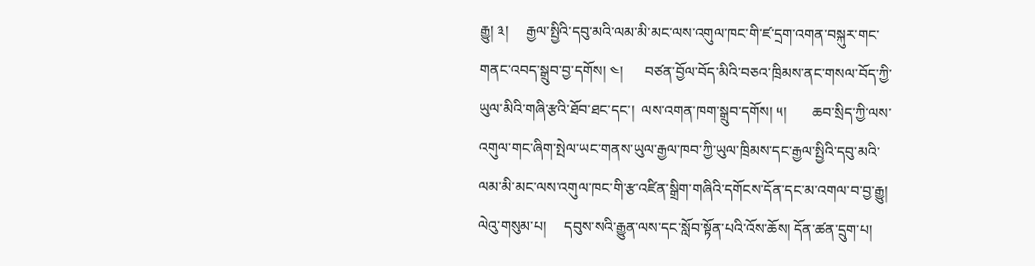རྒྱུ། ༣།     རྒྱལ་སྤྱིའི་དབུ་མའི་ལམ་མི་མང་ལས་འགུལ་ཁང་གི་ཛ་དྲག་འགན་བསྐུར་གང་གནང་འབད་སྒྲུབ་བྱ་དགོས། ༤།      བཙན་བྱོལ་བོད་མིའི་བཅའ་ཁྲིམས་ནང་གསལ་བོད་ཀྱི་ཡུལ་མིའི་གཞི་རྩའི་ཐོབ་ཐང་དང་།  ལས་འགན་ཁག་སྒྲུབ་དགོས། ༥།       ཆབ་སྲིད་ཀྱི་ལས་འགུལ་གང་ཞིག་སྤེལ་ཡང་གནས་ཡུལ་རྒྱལ་ཁབ་ཀྱི་ཡུལ་ཁྲིམས་དང་རྒྱལ་སྤྱིའི་དབུ་མའི་ལམ་མི་མང་ལས་འགུལ་ཁང་གི་རྩ་འཛིན་སྒྲིག་གཞིའི་དགོངས་དོན་དང་མ་འགལ་བ་བྱ་རྒྱུ། ལེའུ་གསུམ་པ།     དབུས་སའི་རྒྱུན་ལས་དང་སློབ་སྟོན་པའི་འོས་ཆོས། དོན་ཚན་དྲུག་པ།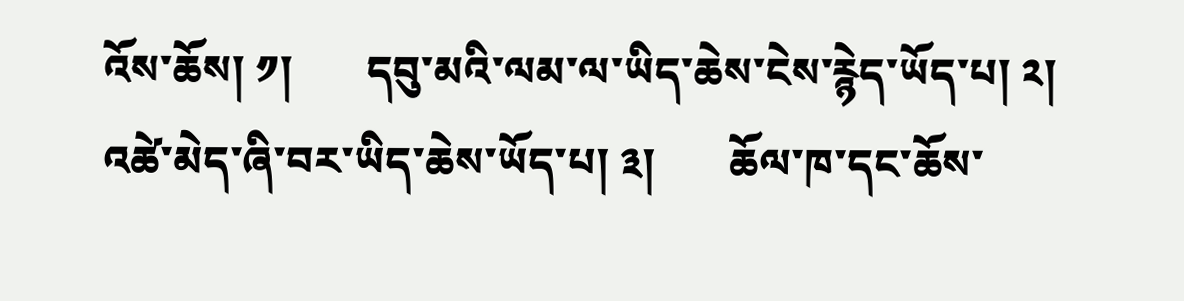འོས་ཆོས། ༡།       དབུ་མའི་ལམ་ལ་ཡིད་ཆེས་ངེས་རྙེད་ཡོད་པ། ༢།       འཚེ་མེད་ཞི་བར་ཡིད་ཆེས་ཡོད་པ། ༣།       ཆོལ་ཁ་དང་ཆོས་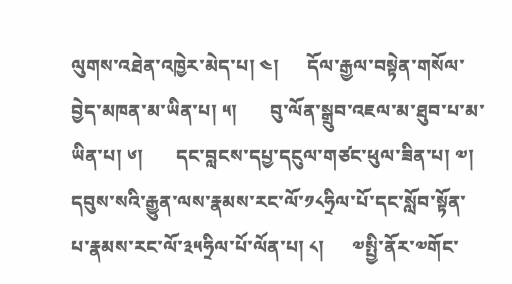ལུགས་འཐེན་འཁྱེར་མེད་པ། ༤།      དོལ་རྒྱལ་བསྟེན་གསོལ་བྱེད་མཁན་མ་ཡིན་པ། ༥།       བུ་ལོན་སྒྲུབ་འཇལ་མ་ཐུབ་པ་མ་ཡིན་པ། ༦།       དང་བླངས་དཔྱ་དངུལ་གཙང་ཕུལ་ཟིན་པ། ༧།      དབུས་སའི་རྒྱུན་ལས་རྣམས་རང་ལོ་༡༨ཧྲིལ་པོ་དང་སློབ་སྟོན་པ་རྣམས་རང་ལོ་༣༥ཧྲིལ་པོ་ལོན་པ། ༨།      ༧སྤྱི་ནོར་༧གོང་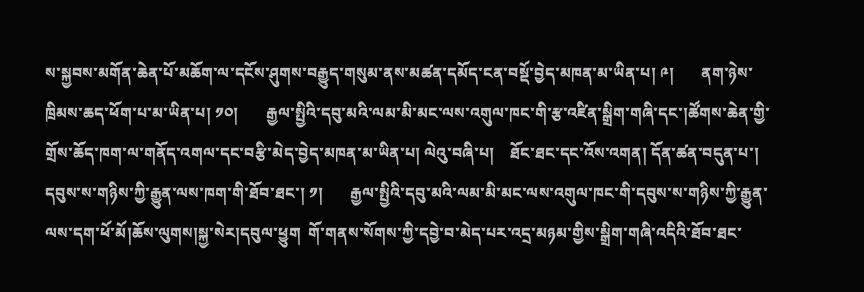ས་སྐྱབས་མགོན་ཆེན་པོ་མཆོག་ལ་དངོས་ཤུགས་བརྒྱུད་གསུམ་ནས་མཚན་དམོད་ངན་བསྡོ་བྱེད་མཁན་མ་ཡིན་པ། ༩།       ནག་ཉེས་ཁྲིམས་ཆད་ཕོག་པ་མ་ཡིན་པ། ༡༠།       རྒྱལ་སྤྱིའི་དབུ་མའི་ལམ་མི་མང་ལས་འགུལ་ཁང་གི་རྩ་འཛིན་སྒྲིག་གཞི་དང་།ཚོགས་ཆེན་གྱི་གྲོས་ཆོད་ཁག་ལ་གནོད་འགལ་དང་བརྩི་མེད་བྱེད་མཁན་མ་ཡིན་པ། ལེའུ་བཞི་པ།    ཐོང་ཐང་དང་འོས་འགན། དོན་ཚན་བདུན་པ་།  དབུས་ས་གཉིས་ཀྱི་རྒྱུན་ལས་ཁག་གི་ཐོབ་ཐང་། ༡།       རྒྱལ་སྤྱིའི་དབུ་མའི་ལམ་མི་མང་ལས་འགུལ་ཁང་གི་དབུས་ས་གཉིས་ཀྱི་རྒྱུན་ལས་དག་ཕོ་མོ།ཆོས་ལུགས།སྐྱ་སེར།དབུལ་ཕྱུག  གོ་གནས་སོགས་ཀྱི་དབྱེ་བ་མེད་པར་འདྲ་མཉམ་གྱིས་སྒྲིག་གཞི་འདིའི་ཐོབ་ཐང་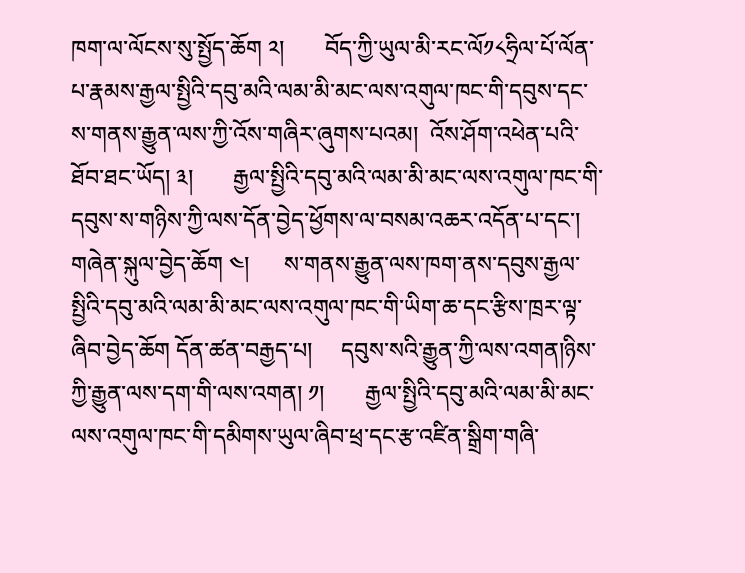ཁག་ལ་ལོངས་སུ་སྤྱོད་ཆོག ༢།       བོད་ཀྱི་ཡུལ་མི་རང་ལོ༡༨ཧྲིལ་པོ་ལོན་པ་རྣམས་རྒྱལ་སྤྱིའི་དབུ་མའི་ལམ་མི་མང་ལས་འགུལ་ཁང་གི་དབུས་དང་ས་གནས་རྒྱུན་ལས་ཀྱི་འོས་གཞིར་ཞུགས་པའམ།  འོས་ཤོག་འཕེན་པའི་ཐོབ་ཐང་ཡོད། ༣།       རྒྱལ་སྤྱིའི་དབུ་མའི་ལམ་མི་མང་ལས་འགུལ་ཁང་གི་དབུས་ས་གཉིས་ཀྱི་ལས་དོན་བྱེད་ཕྱོགས་ལ་བསམ་འཆར་འདོན་པ་དང་།  གཞེན་སྐུལ་བྱེད་ཆོག ༤།      ས་གནས་རྒྱུན་ལས་ཁག་ནས་དབུས་རྒྱལ་སྤྱིའི་དབུ་མའི་ལམ་མི་མང་ལས་འགུལ་ཁང་གི་ཡིག་ཆ་དང་རྩིས་ཁྲར་ལྟ་ཞིབ་བྱེད་ཆོག དོན་ཚན་བརྒྱད་པ།     དབུས་སའི་རྒྱུན་ཀྱི་ལས་འགན།ཉིས་ཀྱི་རྒྱུན་ལས་དག་གི་ལས་འགན། ༡།       རྒྱལ་སྤྱིའི་དབུ་མའི་ལམ་མི་མང་ལས་འགུལ་ཁང་གི་དམིགས་ཡུལ་ཞིབ་ཕྲ་དང་རྩ་འཛིན་སྒྲིག་གཞི་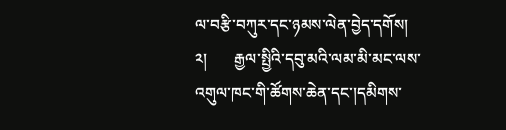ལ་བརྩི་བཀུར་དང་ཉམས་ལེན་བྱེད་དགོས། ༢།       རྒྱལ་སྤྱིའི་དབུ་མའི་ལམ་མི་མང་ལས་འགུལ་ཁང་གི་ཚོགས་ཆེན་དང་།དམིགས་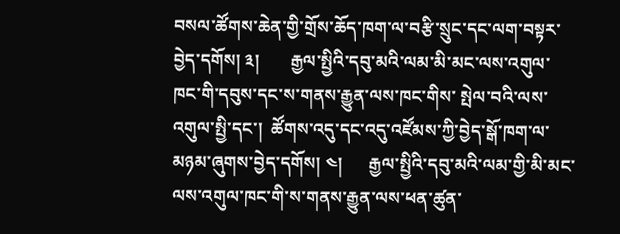བསལ་ཚོགས་ཆེན་གྱི་གྲོས་ཆོད་ཁག་ལ་བརྩི་སྲུང་དང་ལག་བསྟར་བྱེད་དགོས། ༣།       རྒྱལ་སྤྱིའི་དབུ་མའི་ལམ་མི་མང་ལས་འགུལ་ཁང་གི་དབུས་དང་ས་གནས་རྒྱུན་ལས་ཁང་གིས་ སྤེལ་བའི་ལས་འགུལ་སྤྱི་དང་།  ཚོགས་འདུ་དང་འདུ་འཛོམས་ཀྱི་བྱེད་སྒོ་ཁག་ལ་མཉམ་ཞུགས་བྱེད་དགོས། ༤།      རྒྱལ་སྤྱིའི་དབུ་མའི་ལམ་གྱི་མི་མང་ལས་འགུལ་ཁང་གི་ས་གནས་རྒྱུན་ལས་ཕན་ཚུན་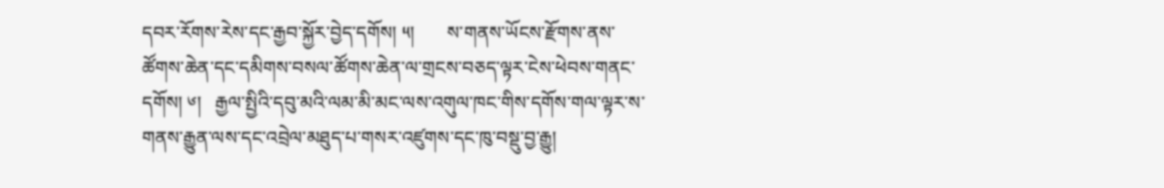དབར་རོགས་རེས་དང་རྒྱབ་སྐྱོར་བྱེད་དགོས། ༥།       ས་གནས་ཡོངས་རྫོགས་ནས་ཚོགས་ཆེན་དང་དམིགས་བསལ་ཚོགས་ཆེན་ལ་གྲངས་བཅད་ལྟར་ངེས་ཕེབས་གནང་དགོས། ༦།   རྒྱལ་སྤྱིའི་དབུ་མའི་ལམ་མི་མང་ལས་འགུལ་ཁང་གིས་དགོས་གལ་ལྟར་ས་གནས་རྒྱུན་ལས་དང་འབྲེལ་མཐུད་པ་གསར་འཛུགས་དང་ཁུ་བསྡུ་བྱ་རྒྱུ།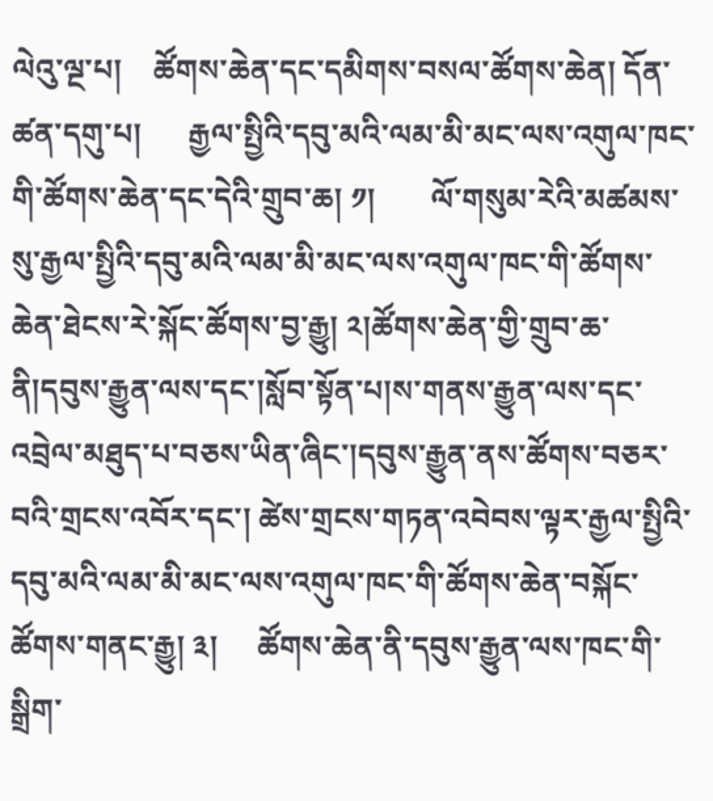ལེའུ་ལྔ་པ།    ཚོགས་ཆེན་དང་དམིགས་བསལ་ཚོགས་ཆེན། དོན་ཚན་དགུ་པ།      རྒྱལ་སྤྱིའི་དབུ་མའི་ལམ་མི་མང་ལས་འགུལ་ཁང་གི་ཚོགས་ཆེན་དང་དེའི་གྲུབ་ཆ། ༡།       ལོ་གསུམ་རེའི་མཚམས་སུ་རྒྱལ་སྤྱིའི་དབུ་མའི་ལམ་མི་མང་ལས་འགུལ་ཁང་གི་ཚོགས་ཆེན་ཐེངས་རེ་སྐོང་ཚོགས་བྱ་རྒྱུ། ༢།ཚོགས་ཆེན་གྱི་གྲུབ་ཆ་ནི།དབུས་རྒྱུན་ལས་དང་།སློབ་སྟོན་པ།ས་གནས་རྒྱུན་ལས་དང་འབྲེལ་མཐུད་པ་བཅས་ཡིན་ཞིང་།དབུས་རྒྱུན་ནས་ཚོགས་བཅར་བའི་གྲངས་འབོར་དང་། ཚེས་གྲངས་གཏན་འབེབས་ལྟར་རྒྱལ་སྤྱིའི་དབུ་མའི་ལམ་མི་མང་ལས་འགུལ་ཁང་གི་ཚོགས་ཆེན་བསྐོང་ཚོགས་གནང་རྒྱུ། ༣།     ཚོགས་ཆེན་ནི་དབུས་རྒྱུན་ལས་ཁང་གི་སྒྲིག་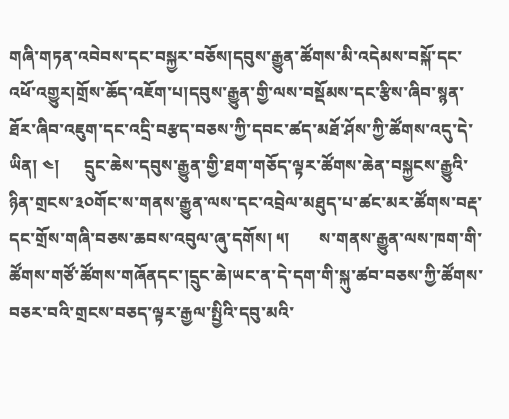གཞི་གཏན་འབེབས་དང་བསྐྱར་བཅོས།དབུས་རྒྱུན་ཚོགས་མི་འདེམས་བསྐོ་དང་འཕོ་འགྱུར།གྲོས་ཆོད་འཇོག་པ།དབུས་རྒྱུན་གྱི་ལས་བསྡོམས་དང་རྩིས་ཞིབ་སྙན་ཐོར་ཞིབ་འཇུག་དང་འདྲི་བརྩད་བཅས་ཀྱི་དབང་ཚད་མཐོ་ཤོས་ཀྱི་ཚོགས་འདུ་དེ་ཡིན། ༤།      དྲུང་ཆེས་དབུས་རྒྱུན་གྱི་ཐག་གཅོད་ལྟར་ཚོགས་ཆེན་བསྐྱངས་རྒྱུའི་ཉིན་གྲངས་༣༠གོང་ས་གནས་རྒྱུན་ལས་དང་འབྲེལ་མཐུད་པ་ཚང་མར་ཚོགས་བརྡ་དང་གྲོས་གཞི་བཅས་ཆབས་འབུལ་ཞུ་དགོས། ༥།       ས་གནས་རྒྱུན་ལས་ཁག་གི་ཚོགས་གཙོ་ཚོགས་གཞོནདང་།དྲུང་ཆེ།ཡང་ན་དེ་དག་གི་སྐུ་ཚབ་བཅས་ཀྱི་ཚོགས་བཅར་བའི་གྲངས་བཅད་ལྟར་རྒྱལ་སྤྱིའི་དབུ་མའི་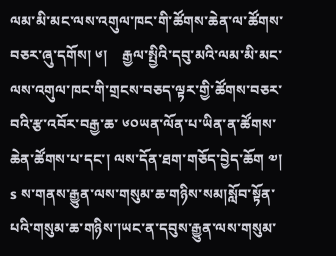ལམ་མི་མང་ལས་འགུལ་ཁང་གི་ཚོགས་ཆེན་ལ་ཚོགས་བཅར་ཞུ་དགོས། ༦།    རྒྱལ་སྤྱིའི་དབུ་མའི་ལམ་མི་མང་ལས་འགུལ་ཁང་གི་གྲངས་བཅད་ལྟར་གྱི་ཚོགས་བཅར་བའི་རྩ་འབོར་བརྒྱ་ཆ་ ༦༠ཡན་ལོན་པ་ཡིན་ན་ཚོགས་ཆེན་ཚོགས་པ་དང་། ལས་དོན་ཐག་གཅོད་བྱེད་ཆོག ༧། s ས་གནས་རྒྱུན་ལས་གསུམ་ཆ་གཉིས་སམ།སློབ་སྟོན་པའི་གསུམ་ཆ་གཉིས་།ཡང་ན་དབུས་རྒྱུན་ལས་གསུམ་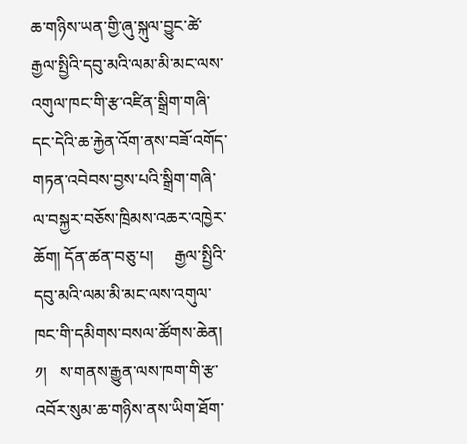ཆ་གཉིས་ཡན་གྱི་ཞུ་སྐུལ་བྱུང་ཚེ་རྒྱལ་སྤྱིའི་དབུ་མའི་ལམ་མི་མང་ལས་འགུལ་ཁང་གི་རྩ་འཛིན་སྒྲིག་གཞི་དང་དེའི་ཆ་རྐྱེན་འོག་ནས་བཟོ་འགོད་གཏན་འབེབས་བྱས་པའི་སྒྲིག་གཞི་ལ་བསྐྱར་བཅོས་ཁྲིམས་འཆར་འཁྱེར་ཆོག། དོན་ཚན་བཅུ་པ།     རྒྱལ་སྤྱིའི་དབུ་མའི་ལམ་མི་མང་ལས་འགུལ་ཁང་གི་དམིགས་བསལ་ཚོགས་ཆེན། ༡།   ས་གནས་རྒྱུན་ལས་ཁག་གི་རྩ་འབོར་སུམ་ཆ་གཉིས་ནས་ཡིག་ཐོག་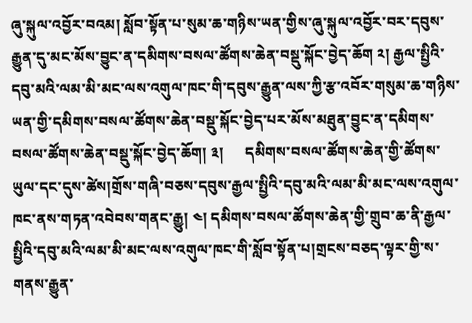ཞུ་སྐུལ་འབྱོར་བའམ། སློབ་སྟོན་པ་སུམ་ཆ་གཉིས་ཡན་གྱིས་ཞུ་སྐུལ་འབྱོར་བར་དབུས་རྒྱུན་དུ་མང་མོས་བྱུང་ན་དམིགས་བསལ་ཚོགས་ཆེན་བསྡུ་སྐོང་བྱེད་ཆོག ༢། རྒྱལ་སྤྱིའི་དབུ་མའི་ལམ་མི་མང་ལས་འགུལ་ཁང་གི་དབུས་རྒྱུན་ལས་ཀྱི་རྩ་འབོར་གསུམ་ཆ་གཉིས་ཡན་གྱི་དམིགས་བསལ་ཚོགས་ཆེན་བསྡུ་སྐོང་བྱེད་པར་མོས་མཐུན་བྱུང་ན་དམིགས་བསལ་ཚོགས་ཆེན་བསྡུ་སྐོང་བྱེད་ཆོག། ༣།      དམིགས་བསལ་ཚོགས་ཆེན་གྱི་ཚོགས་ཡུལ་དང་དུས་ཚེས།གྲོས་གཞི་བཅས་དབུས་རྒྱལ་སྤྱིའི་དབུ་མའི་ལམ་མི་མང་ལས་འགུལ་ཁང་ནས་གཏན་འབེབས་གནང་རྒྱུ། ༤། དམིགས་བསལ་ཚོགས་ཆེན་གྱི་གྲུབ་ཆ་ནི་རྒྱལ་སྤྱིའི་དབུ་མའི་ལམ་མི་མང་ལས་འགུལ་ཁང་གི་སློབ་སྟོན་པ།གྲངས་བཅད་ལྟར་གྱི་ས་གནས་རྒྱུན་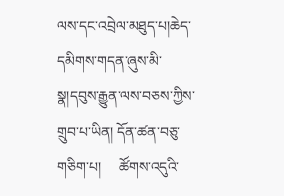ལས་དང་འབྲེལ་མཐུད་པ།ཆེད་དམིགས་གདན་ཞུས་མི་སྣ།དབུས་རྒྱུན་ལས་བཅས་ཀྱིས་གྲུབ་པ་ཡིན། དོན་ཚན་བཅུ་གཅིག་པ།     ཚོགས་འདུའི་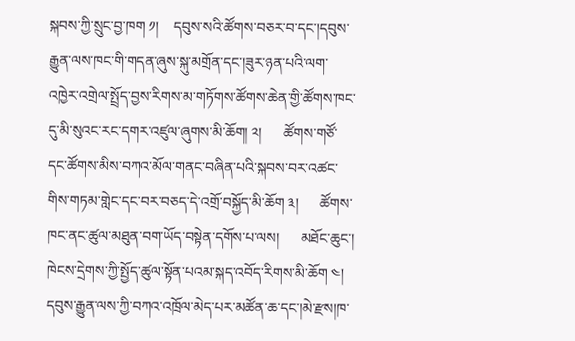སྐབས་ཀྱི་སྲུང་བྱ་ཁག ༡།    དབུས་སའི་ཚོགས་བཅར་བ་དང་།དབུས་རྒྱུན་ལས་ཁང་གི་གདན་ཞུས་སྐུ་མགྲོན་དང་།ཟུར་ཉན་པའི་ལག་འཁྱེར་འགྲེལ་སྤྲོད་བྱས་རིགས་མ་གཏོགས་ཚོགས་ཆེན་གྱི་ཚོགས་ཁང་དུ་མི་སུའང་རང་དགར་འཛུལ་ཞུགས་མི་ཆོག། ༢།      ཚོགས་གཙོ་དང་ཚོགས་མིས་བཀའ་མོལ་གནང་བཞིན་པའི་སྐབས་བར་འཚང་གིས་གཏམ་གླེང་དང་བར་བཅད་དེ་འགྲོ་བསྐྱོད་མི་ཆོག ༣།      ཚོགས་ཁང་ནང་ཚུལ་མཐུན་བག་ཡོད་བསྟེན་དགོས་པ་ལས།      མཐོང་ཆུང་།     ཁེངས་དྲེགས་ཀྱི་སྤྱོད་ཚུལ་སྟོན་པའམ་སྐད་འབོད་རིགས་མི་ཆོག ༤།    དབུས་རྒྱུན་ལས་ཀྱི་བཀའ་འཁྲོལ་མེད་པར་མཚོན་ཆ་དང་།མེ་རྫས།ཁ་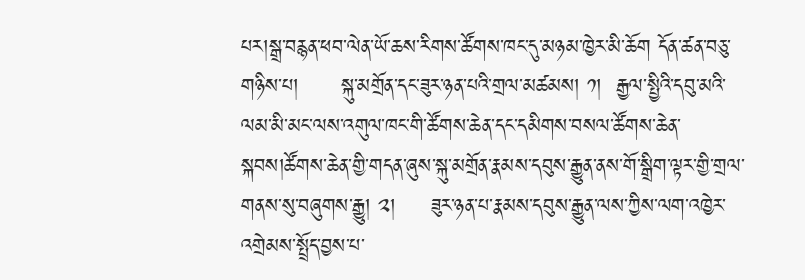པར།སྒྲ་བརྙན་ཕབ་ལེན་ཡོ་ཆས་རིགས་ཚོགས་ཁང་དུ་མཉམ་ཁྱེར་མི་ཆོག དོན་ཚན་བཅུ་གཉིས་པ།      སྐུ་མགྲོན་དང་ཟུར་ཉན་པའི་གྲལ་མཚམས། ༡།  རྒྱལ་སྤྱིའི་དབུ་མའི་ལམ་མི་མང་ལས་འགུལ་ཁང་གི་ཚོགས་ཆེན་དང་དམིགས་བསལ་ཚོགས་ཆེན་སྐབས།ཚོགས་ཆེན་གྱི་གདན་ཞུས་སྐུ་མགྲོན་རྣམས་དབུས་རྒྱུན་ནས་གོ་སྒྲིག་ལྟར་གྱི་གྲལ་གནས་སུ་བཞུགས་རྒྱུ། ༢།     ཟུར་ཉན་པ་རྣམས་དབུས་རྒྱུན་ལས་ཀྱིས་ལག་འཁྱེར་འགྲེམས་སྤྲོད་བྱས་པ་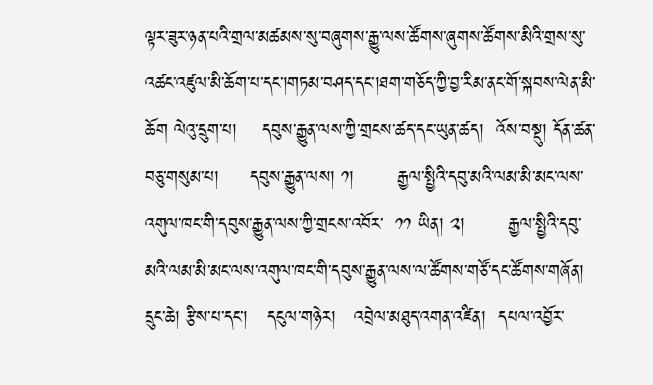ལྟར་ཟུར་ཉན་པའི་གྲལ་མཚམས་སུ་བཞུགས་རྒྱུ་ལས་ཚོགས་ཞུགས་ཚོགས་མིའི་གྲས་སུ་འཚང་འཛུལ་མི་ཆོག་པ་དང་།གཏམ་བཤད་དང་།ཐག་གཅོད་ཀྱི་བྱ་རིམ་ནང་གོ་སྐབས་ལེན་མི་ཆོག ལེའུ་དྲུག་པ།    དབུས་རྒྱུན་ལས་ཀྱི་གྲངས་ཚད་དང་ཡུན་ཚད།  འོས་བསྡུ། དོན་ཚན་བཅུ་གསུམ་པ།     དབུས་རྒྱུན་ལས། ༡།       རྒྱལ་སྤྱིའི་དབུ་མའི་ལམ་མི་མང་ལས་འགུལ་ཁང་གི་དབུས་རྒྱུན་ལས་ཀྱི་གྲངས་འབོར་  ༡༡ ཡིན། ༢།       རྒྱལ་སྤྱིའི་དབུ་མའི་ལམ་མི་མང་ལས་འགུལ་ཁང་གི་དབུས་རྒྱུན་ལས་ལ་ཚོགས་གཙོ་དང་ཚོགས་གཞོན། དྲུང་ཆེ། རྩིས་པ་དང་།   དངུལ་གཉེར།   འབྲེལ་མཐུད་འགན་འཛིན།  དཔལ་འབྱོར་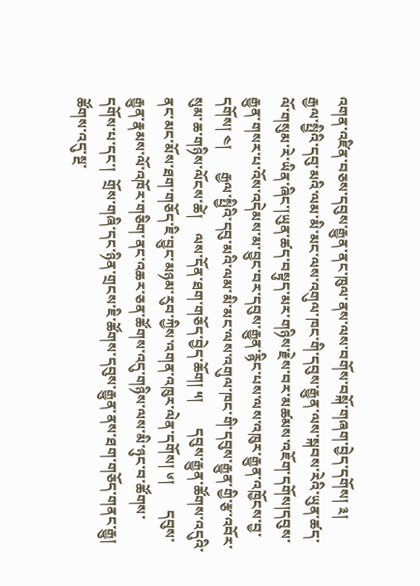འགན་འཛིན་བཅས་དབུས་རྒྱུན་ནང་ཁུལ་ནས་ལས་བགོས་བསྐོ་གཞག་བྱེད་དགོས། ༣།       རྒྱལ་སྤྱིའི་དབུ་མའི་ལམ་མི་མང་ལས་འགུལ་ཁང་གི་དབུས་རྒྱུན་ལས་སྐབས་རེའི་ཡུན་ཚད་ལོ་གསུམ་རེ་ཡིན་ཞིང་།ཡུན་ཚད་བསྟུད་མར་གཉིས་རྗེས་བར་མཚམས་འཇོག་དགོས།དབུས་རྒྱུན་གསར་པ་འོས་འདེམས་མ་བྱུང་བར་དབུས་རྒྱུན་རྙིང་པས་ལས་འཁུར་རྒྱུན་འཁྱོངས་བྱ་དགོས། ༤།      རྒྱལ་སྤྱིའི་དབུ་མའི་ལམ་མི་མང་ལས་འགུལ་ཁང་གི་དབུས་རྒྱུན་གྱི་རྩ་འབོར་སུམ་ཆ་གཉིས་ལོངས་ཚེ།    ལས་དོན་ཐག་གཅོད་བྱེད་ཆོག། ༥།       དབུས་རྒྱུན་ཚོགས་འདུའི་ནང་མང་མོས་ཐག་གཅོད་ཇི་བྱུང་མཉམ་རུབ་ཀྱིས་འགན་འཁུར་ལེན་དགོས། ༦།       དབུས་རྒྱུན་རྣམས་ལོ་འཁོར་གཅིག་ནང་འཆར་ཅན་ཚོགས་འདུ་གཉིས་ལས་མི་ཉུང་བ་ཚོགས་དགོས་པ་དང་།  གྲོས་གཞི་དང་ཉིན་གྲངས་ཇི་ཚོགས་དབུས་རྒྱུན་ནས་ཐག་གཅོད་གནང་རྒྱུ།   ཚོགས་འདུ་སྔ་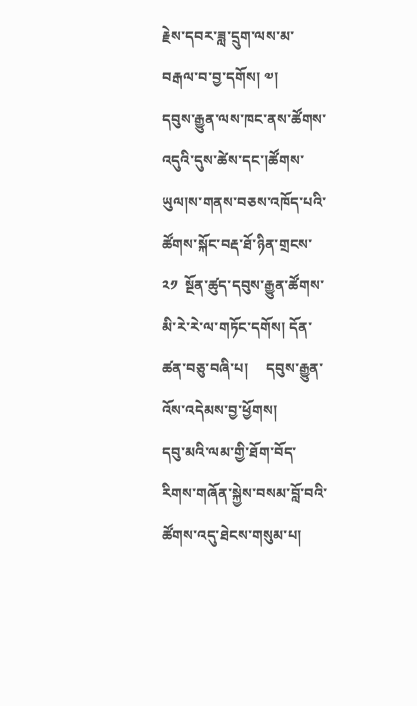རྗེས་དབར་ཟླ་དྲུག་ལས་མ་བརྒལ་བ་བྱ་དགོས། ༧།      དབུས་རྒྱུན་ལས་ཁང་ནས་ཚོགས་འདུའི་དུས་ཚེས་དང་།ཚོགས་ཡུལ།ས་གནས་བཅས་འཁོད་པའི་ཚོགས་སྐོང་བརྡ་ཐོ་ཉིན་གྲངས་  ༢༡  སྔོན་ཚུད་དབུས་རྒྱུན་ཚོགས་མི་རེ་རེ་ལ་གཏོང་དགོས། དོན་ཚན་བཅུ་བཞི་པ།     དབུས་རྒྱུན་འོས་འདེམས་བྱ་ཕྱོགས།
དབུ་མའི་ལམ་གྱི་ཐོག་བོད་རིགས་གཞོན་སྐྱེས་བསམ་བློ་བའི་ཚོགས་འདུ་ཐེངས་གསུམ་པ།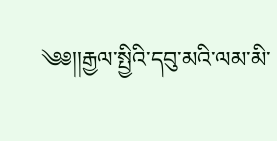༄༅།།རྒྱལ་སྤྱིའི་དབུ་མའི་ལམ་མི་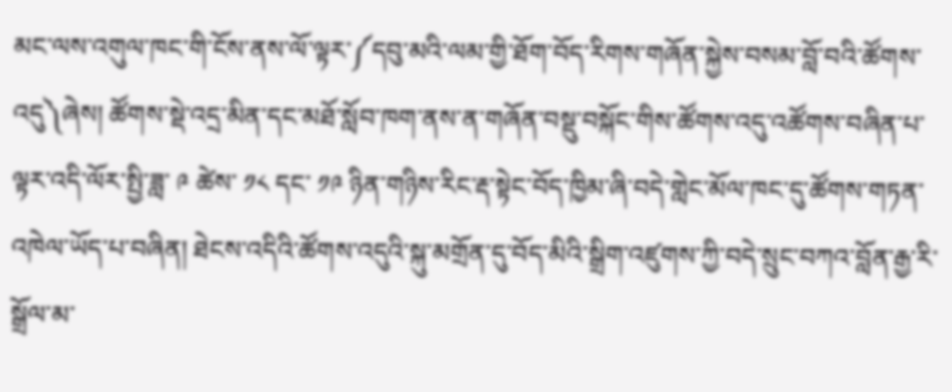མང་ལས་འགུལ་ཁང་གི་ངོས་ནས་ལོ་ལྟར་༼དབུ་མའི་ལམ་གྱི་ཐོག་བོད་རིགས་གཞོན་སྐྱེས་བསམ་བློ་བའི་ཚོགས་འདུ༽ཞེས། ཚོགས་སྡེ་འདྲ་མིན་དང་མཐོ་སློབ་ཁག་ནས་ན་གཞོན་བསྡུ་བསྐོང་གིས་ཚོགས་འདུ་འཚོགས་བཞིན་པ་ལྟར་འདི་ལོར་སྤྱི་ཟླ་ ༩ ཚེས་ ༡༨ དང་ ༡༩ ཉིན་གཉིས་རིང་རྡ་སྟེང་བོད་ཁྱིམ་ཞི་བདེ་གླེང་མོལ་ཁང་དུ་ཚོགས་གཏན་འཁེལ་ཡོད་པ་བཞིན། ཐེངས་འདིའི་ཚོགས་འདུའི་སྐུ་མགྲོན་དུ་བོད་མིའི་སྒྲིག་འཛུགས་ཀྱི་བདེ་སྲུང་བཀའ་བློན་རྒྱ་རི་སྒྲོལ་མ་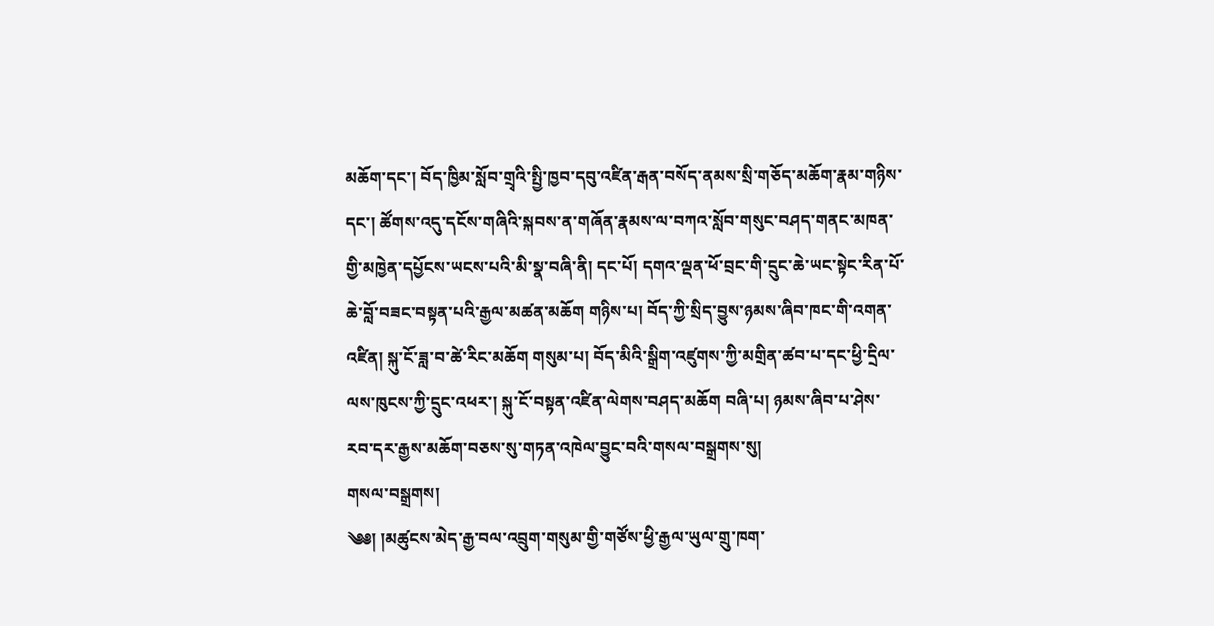མཆོག་དང་། བོད་ཁྱིམ་སློབ་གྲྭའི་སྤྱི་ཁྱབ་དབུ་འཛིན་རྒན་བསོད་ནམས་སྲི་གཅོད་མཆོག་རྣམ་གཉིས་དང་། ཚོགས་འདུ་དངོས་གཞིའི་སྐབས་ན་གཞོན་རྣམས་ལ་བཀའ་སློབ་གསུང་བཤད་གནང་མཁན་གྱི་མཁྱེན་དཔྱོངས་ཡངས་པའི་མི་སྣ་བཞི་ནི། དང་པོ། དགའ་ལྡན་ཕོ་བྲང་གི་དྲུང་ཆེ་ཡང་སྟེང་རིན་པོ་ཆེ་བློ་བཟང་བསྟན་པའི་རྒྱལ་མཚན་མཆོག གཉིས་པ། བོད་ཀྱི་སྲིད་བྱུས་ཉམས་ཞིབ་ཁང་གི་འགན་འཛིན། སྐུ་ངོ་ཟླ་བ་ཚེ་རིང་མཆོག གསུམ་པ། བོད་མིའི་སྒྲིག་འཛུགས་ཀྱི་མགྲིན་ཚབ་པ་དང་ཕྱི་དྲིལ་ལས་ཁུངས་ཀྱི་དྲུང་འཕར་། སྐུ་ངོ་བསྟན་འཛིན་ལེགས་བཤད་མཆོག བཞི་པ། ཉམས་ཞིབ་པ་ཤེས་རབ་དར་རྒྱས་མཆོག་བཅས་སུ་གཏན་འཁེལ་བྱུང་བའི་གསལ་བསྒྲགས་སུ།
གསལ་བསྒྲགས།
༄༅། །མཚུངས་མེད་རྒྱ་བལ་འབྲུག་གསུམ་གྱི་གཙོས་ཕྱི་རྒྱལ་ཡུལ་གྲུ་ཁག་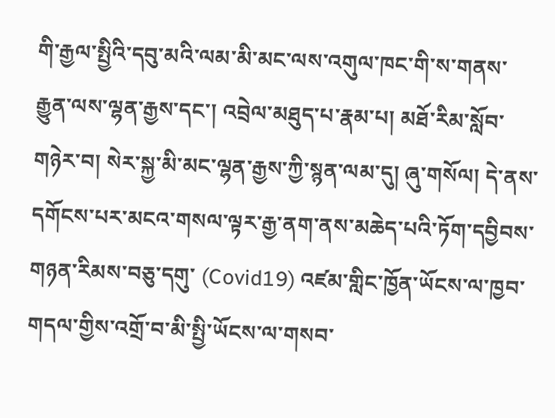གི་རྒྱལ་སྤྱིའི་དབུ་མའི་ལམ་མི་མང་ལས་འགུལ་ཁང་གི་ས་གནས་རྒྱུན་ལས་ལྷན་རྒྱས་དང་། འབྲེལ་མཐུད་པ་རྣམ་པ། མཐོ་རིམ་སློབ་གཉེར་བ། སེར་སྐྱ་མི་མང་ལྷན་རྒྱས་ཀྱི་སྙན་ལམ་དུ། ཞུ་གསོལ། དེ་ནས་དགོངས་པར་མངའ་གསལ་ལྟར་རྒྱ་ནག་ནས་མཆེད་པའི་ཏོག་དབྱིབས་གཉན་རིམས་བཅུ་དགུ་ (Covid19) འཛམ་གླིང་ཁྱོན་ཡོངས་ལ་ཁྱབ་གདལ་གྱིས་འགྲོ་བ་མི་སྤྱི་ཡོངས་ལ་གསབ་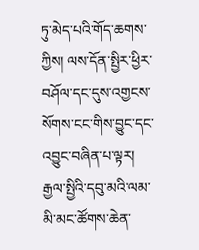ཏུ་མེད་པའི་གོད་ཆགས་ཀྱིས། ལས་དོན་སྤྱིར་ཕྱིར་བཤོལ་དང་དུས་འགྱངས་སོགས་ངང་གིས་བྱུང་དང་འབྱུང་བཞིན་པ་ལྟར། རྒྱལ་སྤྱིའི་དབུ་མའི་ལམ་མི་མང་ཚོགས་ཆེན་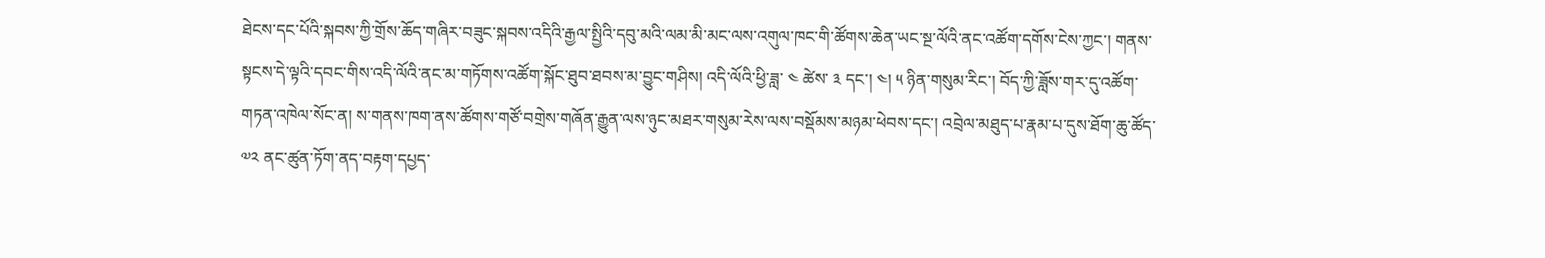ཐེངས་དང་པོའི་སྐབས་ཀྱི་གྲོས་ཆོད་གཞིར་བཟུང་སྐབས་འདིའི་རྒྱལ་སྤྱིའི་དབུ་མའི་ལམ་མི་མང་ལས་འགུལ་ཁང་གི་ཚོགས་ཆེན་ཡང་སྔ་ལོའི་ནང་འཚོག་དགོས་ངེས་ཀྱང་། གནས་སྟངས་དེ་ལྟའི་དབང་གིས་འདི་ལོའི་ནང་མ་གཏོགས་འཚོག་སྐོང་ཐུབ་ཐབས་མ་བྱུང་གཤིས། འདི་ལོའི་ཕྱི་ཟླ་ ༤ ཚེས་ ༣ དང་། ༤། ༥ ཉིན་གསུམ་རིང་། བོད་ཀྱི་ཟློས་གར་དུ་འཚོག་གཏན་འཁེལ་སོང་ན། ས་གནས་ཁག་ནས་ཚོགས་གཙོ་བགྲེས་གཞོན་རྒྱུན་ལས་ཉུང་མཐར་གསུམ་རེས་ལས་བསྡོམས་མཉམ་ཕེབས་དང་། འབྲེལ་མཐུད་པ་རྣམ་པ་དུས་ཐོག་ཆུ་ཚོད་ ༧༢ ནང་ཚུན་ཏོག་ནད་བརྟག་དཔྱད་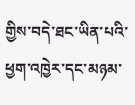གྱིས་བདེ་ཐང་ཡིན་པའི་ཕྱག་འཁྱེར་དང་མཉམ་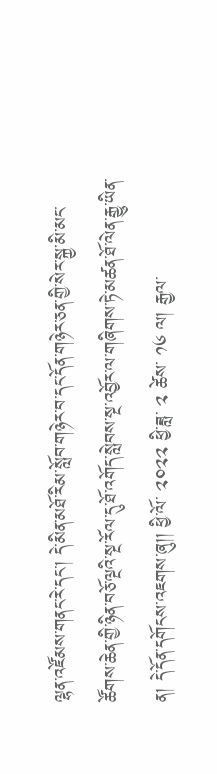ལྷན་འཛོམས་གནང་རེ་དང་། དེ་མིན་མཐོ་རིམ་སློབ་གཉེར་བ་དང་དོན་གཉེར་ཅན་གྱི་སེར་སྐྱ་མི་མང་ཚོགས་ཆེན་གྱི་ཉིན་བཅོ་ལྔའི་སྔ་རོལ་དུ་ཐོ་འགོད་སླེབས་སྔ་འབྱོར་ལ་གཞིགས་ཏེ་མཚན་ཐོ་ལེན་རྒྱུ་ཡིན་ན། དེ་དོན་དགོངས་འཇགས་ཞུ།། ཕྱི་ལོ་ ༢༠༢༢ ཕྱི་ཟླ་ ༢ ཚེས་ ༡༦ ལ། རྒྱལ་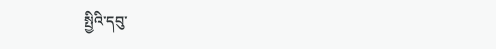སྤྱིའི་དབུ་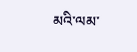མའི་ལམ་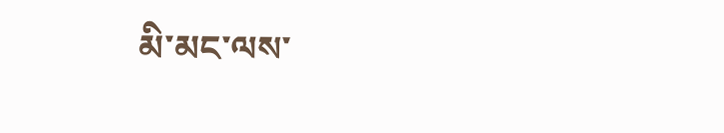མི་མང་ལས་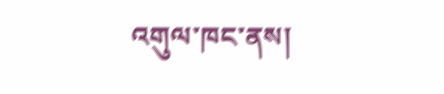འགུལ་ཁང་ནས།